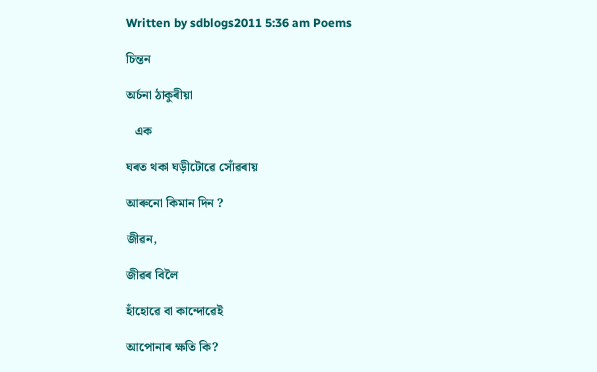Written by sdblogs2011 5:36 am Poems

চিন্তন

অৰ্চনা ঠাকুৰীয়া

   এক

ঘৰত থকা ঘড়ীটোৱে সোঁৱৰায়

আৰুনো কিমান দিন ?

জীৱন,

জীৱৰ বিলৈ

হাঁহোৱে বা কান্দোৱেই

আপোনাৰ ক্ষতি কি?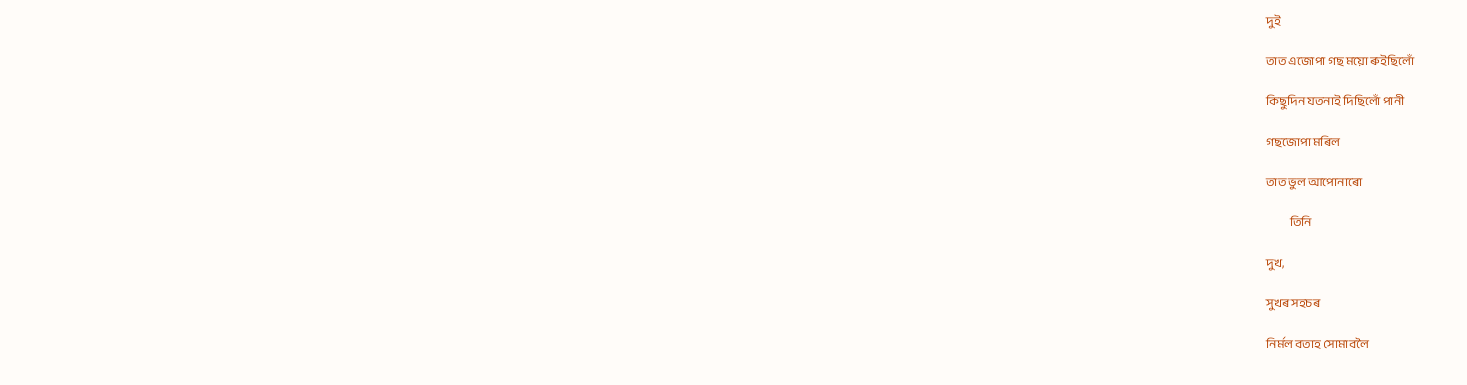দুই

তাত এজোপা গছ ময়ো ৰুইছিলোঁ

কিছুদিন যতনাই দিছিলোঁ পানী

গছজোপা মৰিল

তাত ভুল আপোনাৰো

           তিনি

দুখ,

সুখৰ সহচৰ

নিৰ্মল বতাহ সোমাবলৈ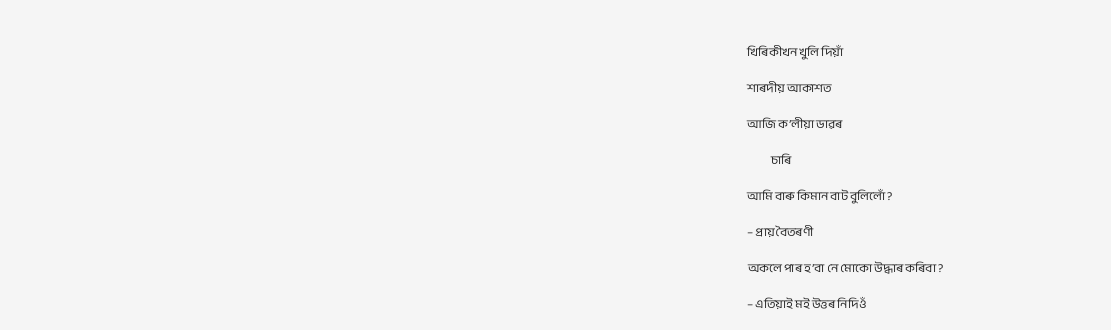খিৰিকীখন খুলি দিয়াঁ

শাৰদীয় আকাশত

আজি ক’লীয়া ডাৱৰ

           চাৰি

আমি বাৰু কিমান বাট বুলিলোঁ ?

– প্ৰায় বৈতৰণী

অকলে পাৰ হ’বা নে মোকো উদ্ধাৰ কৰিবা ?

– এতিয়াই মই উত্তৰ নিদিওঁ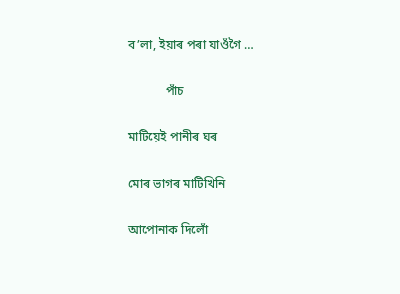ব’লা, ইয়াৰ পৰা যাওঁগৈ …

            পাঁচ

মাটিয়েই পানীৰ ঘৰ

মোৰ ভাগৰ মাটিখিনি

আপোনাক দিলোঁ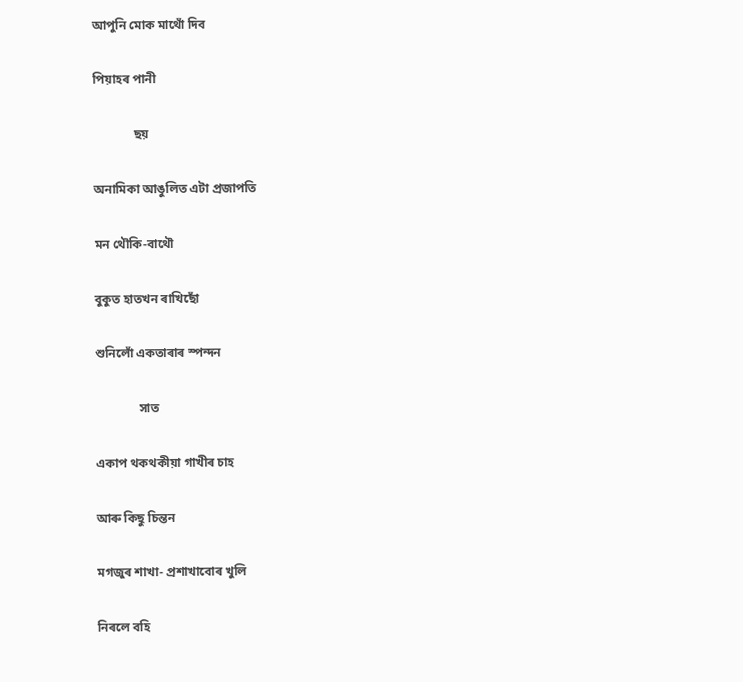আপুনি মোক মাথোঁ দিব

পিয়াহৰ পানী

             ছয়

অনামিকা আঙুলিত এটা প্ৰজাপতি

মন থৌকি-বাথৌ

বুকুত হাতখন ৰাখিছোঁ

শুনিলোঁ একতাৰাৰ স্পন্দন

              সাত

একাপ থকথকীয়া গাখীৰ চাহ

আৰু কিছু চিন্তন

মগজুৰ শাখা- প্ৰশাখাবোৰ খুলি

নিৰলে বহি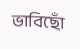ভাবিছোঁ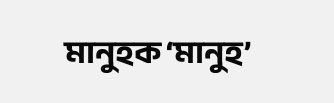মানুহক ‘মানুহ’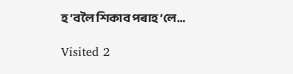হ’বলৈ শিকাব পৰাহ’লে…

Visited 2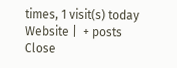times, 1 visit(s) today
Website |  + posts
Close